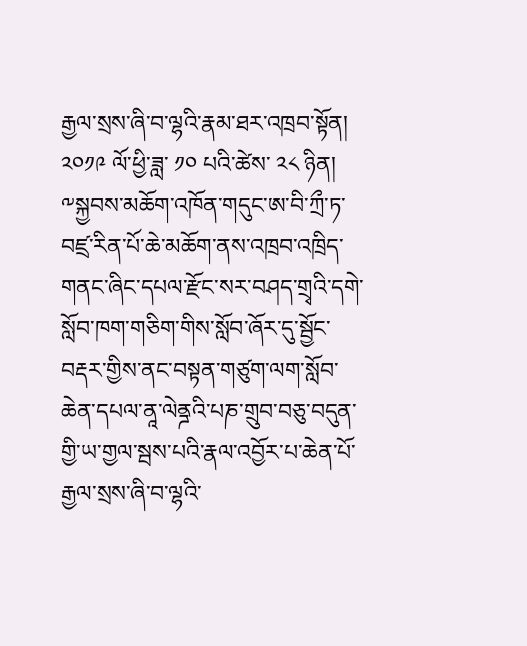རྒྱལ་སྲས་ཞི་བ་ལྷའི་རྣམ་ཐར་འཁྲབ་སྟོན།
༢༠༡༩ ལོ་ཕྱི་ཟླ་ ༡༠ པའི་ཚེས་ ༢༨ ཉིན། ༸སྐྱབས་མཆོག་འཁོན་གདུང་ཨ་བི་ཀྲྀ་ཏ་བཛྲ་རིན་པོ་ཆེ་མཆོག་ནས་འཁྲབ་འཁྲིད་གནང་ཞིང་དཔལ་རྫོང་སར་བཤད་གྲྭའི་དགེ་སློབ་ཁག་གཅིག་གིས་སློབ་ཞོར་དུ་སྦྱོང་བརྡར་གྱིས་ནང་བསྟན་གཙུག་ལག་སློབ་ཆེན་དཔལ་ནཱ་ལེནྜའི་པཎ་གྲུབ་བཅུ་བདུན་གྱི་ཡ་གྱལ་སྦས་པའི་རྣལ་འབྱོར་པ་ཆེན་པོ་རྒྱལ་སྲས་ཞི་བ་ལྷའི་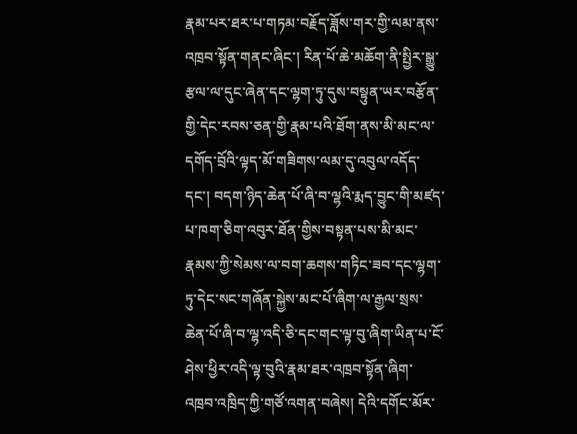རྣམ་པར་ཐར་པ་གཏམ་བརྗོད་ཟློས་གར་གྱི་ལམ་ནས་འཁྲབ་སྟོན་གནང་ཞིང་། རིན་པོ་ཆེ་མཆོག་ནི་སྤྱིར་སྒྱུ་རྩལ་ལ་དུང་ཞེན་དང་ལྷག་ཏུ་དུས་བསྟུན་ཡར་བརྩོན་གྱི་དེང་རབས་ཅན་གྱི་རྣམ་པའི་ཐོག་ནས་མི་མང་ལ་དགོད་བྲོའི་ལྟད་མོ་གཟིགས་ལམ་དུ་འབུལ་འདོད་དང་། བདག་ཉིད་ཆེན་པོ་ཞི་བ་ལྷའི་རྨད་བྱུང་གི་མཛད་པ་ཁག་ཅིག་འབུར་ཐོན་གྱིས་བསྟན་པས་མི་མང་རྣམས་ཀྱི་སེམས་ལ་བག་ཆགས་གཏིང་ཟབ་དང་ལྷག་ཏུ་དེང་སང་གཞོན་སྐྱེས་མང་པོ་ཞིག་ལ་རྒྱལ་སྲས་ཆེན་པོ་ཞི་བ་ལྷ་འདི་ཅི་དང་གང་ལྟ་བུ་ཞིག་ཡིན་པ་ངོ་ཤེས་ཕྱིར་འདི་ལྟ་བུའི་རྣམ་ཐར་འཁྲབ་སྟོན་ཞིག་འཁྲབ་འཁྲིད་ཀྱི་གཙོ་འགན་བཞེས། དེའི་དགོང་མོར་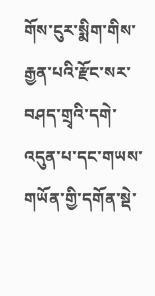གོས་ངུར་སྨིག་གིས་རྒྱན་པའི་རྫོང་སར་བཤད་གྲྭའི་དགེ་འདུན་པ་དང་གཡས་གཡོན་གྱི་དགོན་སྡེ་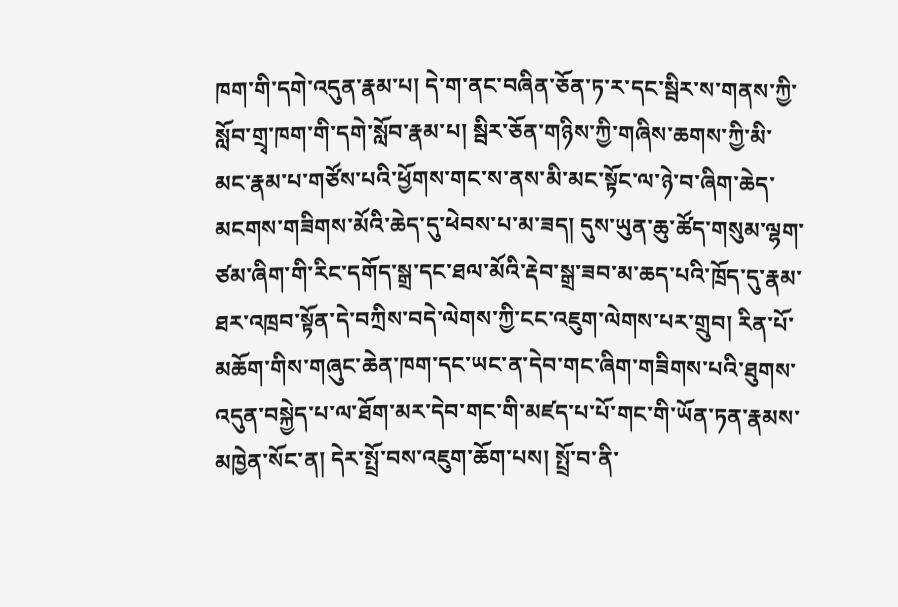ཁག་གི་དགེ་འདུན་རྣམ་པ། དེ་ག་ནང་བཞིན་ཅོན་ཏ་ར་དང་སྦིར་ས་གནས་ཀྱི་སློབ་གྲྭ་ཁག་གི་དགེ་སློབ་རྣམ་པ། སྦིར་ཅོན་གཉིས་ཀྱི་གཞིས་ཆགས་ཀྱི་མི་མང་རྣམ་པ་གཙོས་པའི་ཕྱོགས་གང་ས་ནས་མི་མང་སྟོང་ལ་ཉེ་བ་ཞིག་ཆེད་མངགས་གཟིགས་མོའི་ཆེད་དུ་ཕེབས་པ་མ་ཟད། དུས་ཡུན་ཆུ་ཚོད་གསུམ་ལྷག་ཙམ་ཞིག་གི་རིང་དགོད་སྒྲ་དང་ཐལ་མོའི་རྡེབ་སྒྲ་ཟབ་མ་ཆད་པའི་ཁྲོད་དུ་རྣམ་ཐར་འཁྲབ་སྟོན་དེ་བཀྲིས་བདེ་ལེགས་ཀྱི་ངང་འཇུག་ལེགས་པར་གྲུབ། རིན་པོ་མཆོག་གིས་གཞུང་ཆེན་ཁག་དང་ཡང་ན་དེབ་གང་ཞིག་གཟིགས་པའི་ཐུགས་འདུན་བསྐྱེད་པ་ལ་ཐོག་མར་དེབ་གང་གི་མཛད་པ་པོ་གང་གི་ཡོན་ཏན་རྣམས་མཁྱེན་སོང་ན། དེར་སྤྲོ་བས་འཇུག་ཆོག་པས། སྤྲོ་བ་ནི་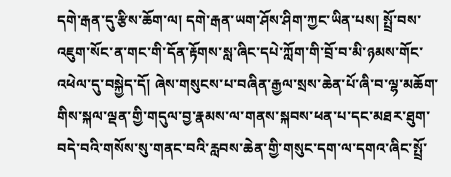དགེ་རྒན་དུ་རྩིས་ཆོག་ལ། དགེ་རྒན་ཡག་ཤོས་ཤིག་ཀྱང་ཡིན་པས། སྤྲོ་བས་འཇུག་སོང་ན་གང་གི་དོན་རྟོགས་སླ་ཞིང་དཔེ་ཀློག་གི་བྲོ་བ་མི་ཉམས་གོང་འཕེལ་དུ་བསྐྱེད་དོ། ཞེས་གསུངས་པ་བཞིན་རྒྱལ་སྲས་ཆེན་པོ་ཞི་བ་ལྷ་མཆོག་གིས་སྐལ་ལྡན་གྱི་གདུལ་བྱ་རྣམས་ལ་གནས་སྐབས་ཕན་པ་དང་མཐར་ཐུག་བདེ་བའི་གསོས་སུ་གནང་བའི་རླབས་ཆེན་གྱི་གསུང་དག་ལ་དགའ་ཞིང་སྤྲོ་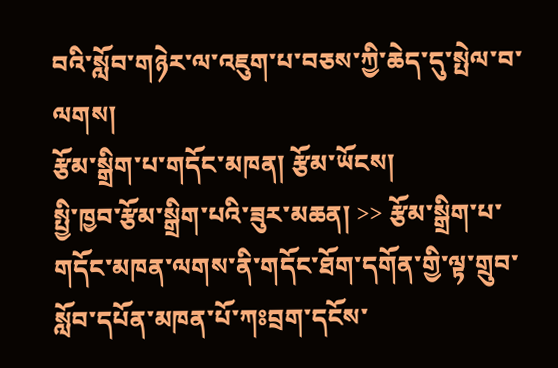བའི་སློབ་གཉེར་ལ་འཇུག་པ་བཅས་ཀྱི་ཆེད་དུ་སྤེལ་བ་ལགས།
རྩོམ་སྒྲིག་པ་གདོང་མཁན། རྩོམ་ཡོངས།
སྤྱི་ཁྱབ་རྩོམ་སྒྲིག་པའི་ཟུར་མཆན། >> རྩོམ་སྒྲིག་པ་གདོང་མཁན་ལགས་ནི་གདོང་ཐོག་དགོན་གྱི་ལྟ་གྲུབ་སློབ་དཔོན་མཁན་པོ་ཀཿབྲག་དངོས་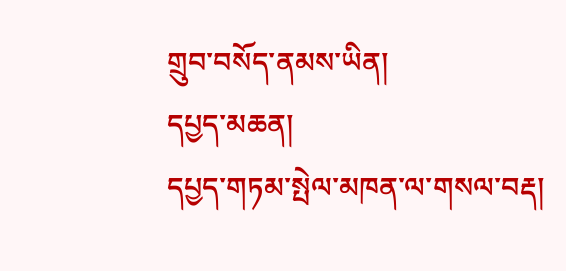གྲུབ་བསོད་ནམས་ཡིན།
དཔྱད་མཆན།
དཔྱད་གཏམ་སྤེལ་མཁན་ལ་གསལ་བརྡ།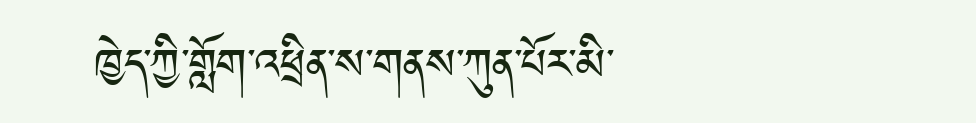ཁྱེད་ཀྱི་གློག་འཕྲིན་ས་གནས་ཀུན་པོར་མི་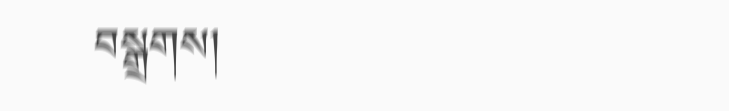བསྒྲགས།